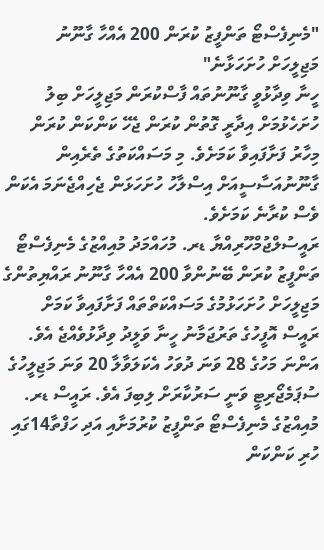"މެނިފެސްޓޯ ތަންފީޒު ކުރަން 200 އެއްހާ ގާނޫނު މަޖިލީހަށް ހުށަހަޅާނެ"
ހީނާ ވިދާޅުވީ ގާނޫނުތައް ފާސްކުރަން މަޖިލީހަށް ބިލު ހުށަހެޅުމަށް އިދާރީ ގޮތުން ކުރަން ޖެހޭ ކަންކަން ކުރަން މިހާރު ފަށާފައިވާ ކަމަށެވެ. މި މަސައްކަތުގެ ތެރެއިން ގާނޫނުއަސާސީއަށް އިސްލާހު ހުށަހަޅަން ޖެހިއްޖެނަމަ އެކަން ވެސް ކުރާނެ ކަމަށެވެ.
ރައީސުލްޖުމްހޫރިއްޔާ ޑރ. މުހައްމަދު މުއިއްޒުގެ މެނިފެސްޓޯ ތަންފީޒު ކުރަން ބޭނުންވާ 200 އެއްހާ ގާނޫނު ރައްޔިތުންގެ މަޖިލީހަށް ހުށަހަޅުމުގެ މަސައްކަތްތައް ފަށާފައިވާ ކަމަށް ރައީސް އޮފީހުގެ ތަރުޖަމާނު ހީނާ ވަލީދު ވިދާޅުވެއްޖެ އެވެ.
އަންނަ މަހުގެ 28 ވަނަ ދުވަހު އެކަލަވާލާ 20 ވަނަ މަޖިލީހުގެ ސުޕަމެޖޯރިޓީ ވަނީ ސަރުކާރަށް ލިބިފަ އެވެ. ރައީސް ޑރ. މުއިއްޒުގެ މެނިފެސްޓޯ ތަންފީޒު ކުރުމަށާއި އަދި ހަފްތާ14ގައި ހުރި ކަންކަން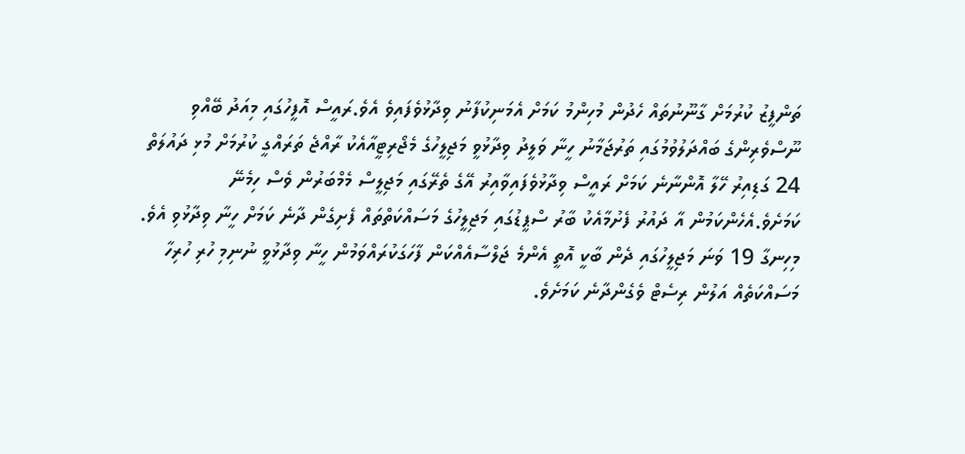ތަންފީޒު ކުރުމަށް ގާނޫނުތައް ހެދުން މުހިންމު ކަމަށް އެމަނިކުފާނު ވިދާޅުވެފައިވެ އެވެ.ރައީސް އޮފީހުގައި މިއަދު ބޭއްވި ނޫސްވެރިންގެ ބައްދަލުވުމުގައި ތަރުޖަމާނު ހީނާ ވަލީދު ވިދާޅުވީ މަޖިލީހުގެ މެޖޯރިޓީއާއެކު ރާއްޖެ ތަރައްގީ ކުރުމަށް މުޅި ދައުލަތް 24 ގަޑިއިރު ހޭލާ އޮންނާނެ ކަމަށް ރައީސް ވިދާޅުވެފައިވާއިރު އޭގެ ތެރޭގައި މަޖިލީސް މެމްބަރުން ވެސް ހިމެނޭ ކަމަށެވެ.އެހެންކަމުން އާ ދައުރު ފެށުމާއެކު ބާރު ސްޕީޑުގައި މަޖިލީހުގެ މަސައްކަތްތައް ފެށިގެން ދާނެ ކަމަށް ހީނާ ވިދާޅުވި އެވެ. މިހިނގާ 19 ވަނަ މަޖިލީހުގައި ދެން ބާކީ އޮތީ އެންމެ ޖަލްސާއެއްކަން ފާހަގަކުރައްވަމުން ހީނާ ވިދާޅުވީ ނުނިމި ހުރި ހުރިހާ މަސައްކަތެއް އަލުން ރިސެޓް ވެގެންދާނެ ކަމަށެވެ.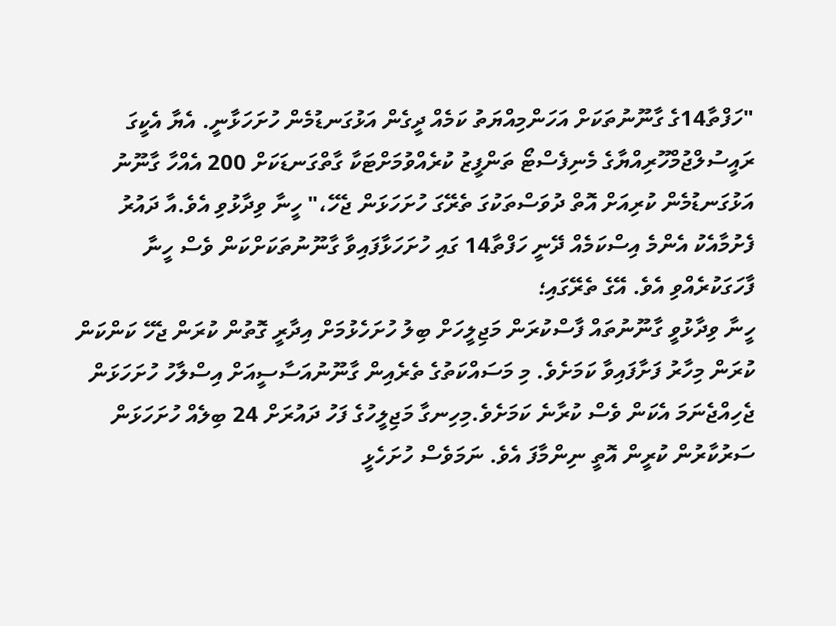"ހަފްތާ14ގެ ގާނޫނުތަކަށް އަހަންމިއްޔަތު ކަމެއް ދީގެން އަޅުގަނޑުމެން ހުށަހަޅާނީ. އެޔާ އެކީގަ ރައީސުލްޖުމްހޫރިއްޔާގެ މެނިފެސްޓޯ ތަންފީޒު ކުރެއްވުމަށްޓަކާ ގާތްގަނޑަކަށް 200 އެއްހާ ގާނޫނު އަޅުގަނޑުމެން ކުރިއަށް އޮތް ދުވަސްތަކުގަ ތެރޭގަ ހުށަހަޅަން ޖެހޭ،" ހީނާ ވިދާޅުވި އެވެ.އާ ދައުރު ފެށުމާއެކު އެންމެ އިސްކަމެއް ދޭނީ ހަފްތާ14 ގައި ހުށަހަޅާފައިވާ ގާނޫނުތަކަށްކަން ވެސް ހީނާ ފާހަގަކުރެއްވި އެވެ. އޭގެ ތެރޭގައި؛
ހީނާ ވިދާޅުވީ ގާނޫނުތައް ފާސްކުރަން މަޖިލީހަށް ބިލު ހުށަހެޅުމަށް އިދާރީ ގޮތުން ކުރަން ޖެހޭ ކަންކަން ކުރަން މިހާރު ފަށާފައިވާ ކަމަށެވެ. މި މަސައްކަތުގެ ތެރެއިން ގާނޫނުއަސާސީއަށް އިސްލާހު ހުށަހަޅަން ޖެހިއްޖެނަމަ އެކަން ވެސް ކުރާނެ ކަމަށެވެ.މިހިނގާ މަޖިލީހުގެ ފަހު ދައުރަށް 24 ބިލެއް ހުށަހަޅަން ސަރުކާރުން ކުރީން އޮތީ ނިންމާފަ އެވެ. ނަމަވެސް ހުށަހެޅީ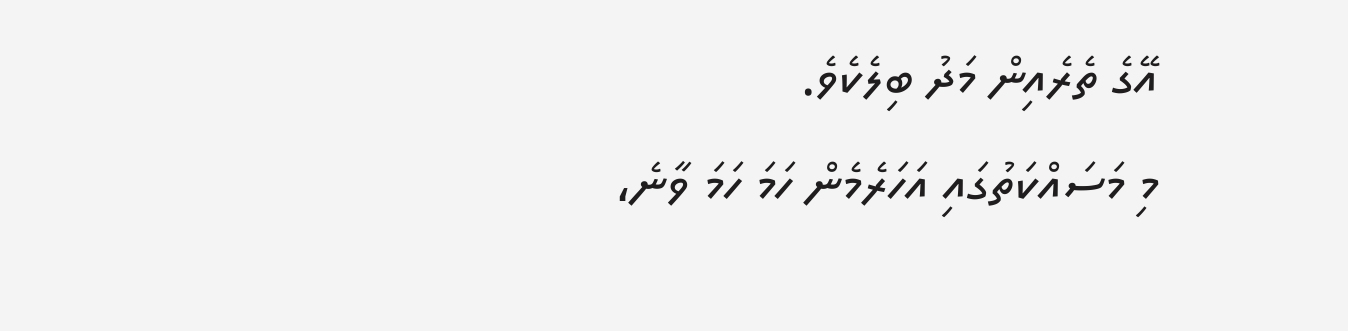އޭގެ ތެރެއިން މަދު ބިލެކެވެ.
މި މަސައްކަތުގައި އަހަރެމެން ހަމަ ހަމަ ވާނެ،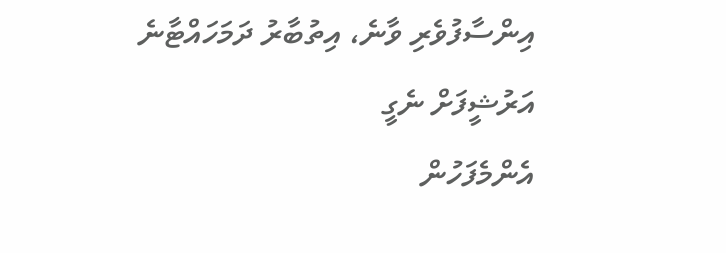އިންސާފުވެރި ވާނެ، އިތުބާރު ދަމަހައްޓާނެ
އަރުޝީފަށް ނެގީ
އެންމެފަހުން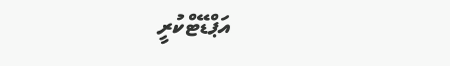އަޕްޑޭޓްކުރީ